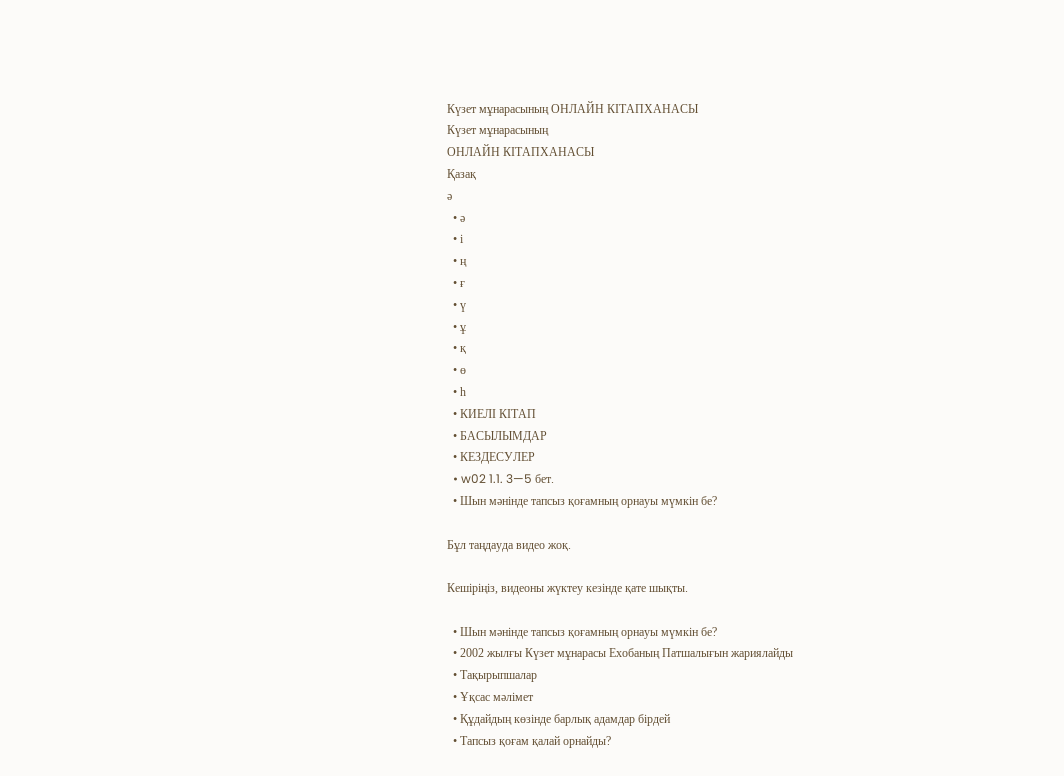Күзет мұнарасының ОНЛАЙН КІТАПХАНАСЫ
Күзет мұнарасының
ОНЛАЙН КІТАПХАНАСЫ
Қазақ
ә
  • ә
  • і
  • ң
  • ғ
  • ү
  • ұ
  • қ
  • ө
  • һ
  • КИЕЛІ КІТАП
  • БАСЫЛЫМДАР
  • КЕЗДЕСУЛЕР
  • w02 1.1. 3—5 бет.
  • Шын мәнінде тапсыз қоғамның орнауы мүмкін бе?

Бұл таңдауда видео жоқ.

Кешіріңіз, видеоны жүктеу кезінде қате шықты.

  • Шын мәнінде тапсыз қоғамның орнауы мүмкін бе?
  • 2002 жылғы Күзет мұнарасы Ехобаның Патшалығын жариялайды
  • Тақырыпшалар
  • Ұқсас мәлімет
  • Құдайдың көзінде барлық адамдар бірдей
  • Тапсыз қоғам қалай орнайды?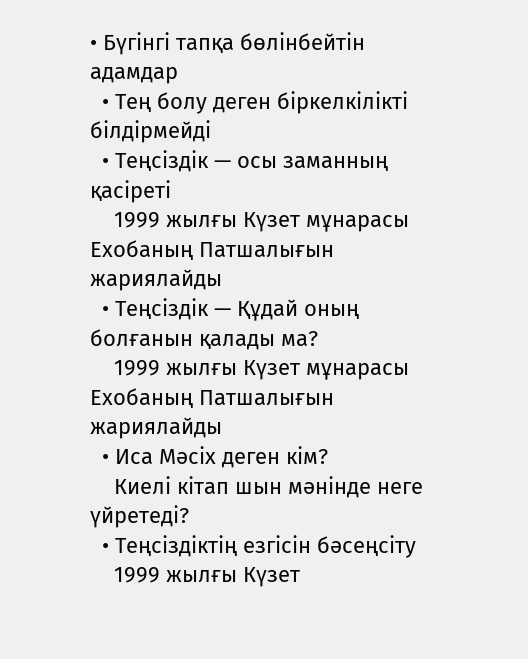• Бүгінгі тапқа бөлінбейтін адамдар
  • Тең болу деген біркелкілікті білдірмейді
  • Теңсіздік — осы заманның қасіреті
    1999 жылғы Күзет мұнарасы Ехобаның Патшалығын жариялайды
  • Теңсіздік — Құдай оның болғанын қалады ма?
    1999 жылғы Күзет мұнарасы Ехобаның Патшалығын жариялайды
  • Иса Мәсіх деген кім?
    Киелі кітап шын мәнінде неге үйретеді?
  • Теңсіздіктің езгісін бәсеңсіту
    1999 жылғы Күзет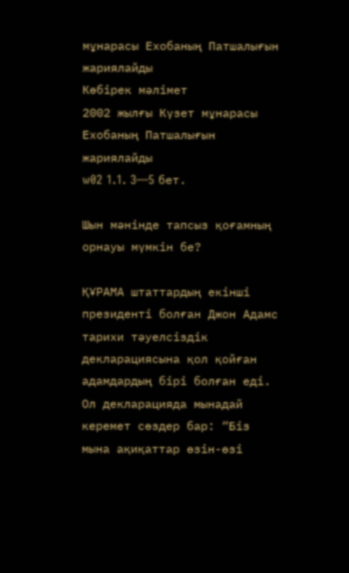мұнарасы Ехобаның Патшалығын жариялайды
Көбірек мәлімет
2002 жылғы Күзет мұнарасы Ехобаның Патшалығын жариялайды
w02 1.1. 3—5 бет.

Шын мәнінде тапсыз қоғамның орнауы мүмкін бе?

ҚҰРАМА штаттардың екінші президенті болған Джон Адамс тарихи тәуелсіздік декларациясына қол қойған адамдардың бірі болған еді. Ол декларацияда мынадай керемет сөздер бар: “Біз мына ақиқаттар өзін-өзі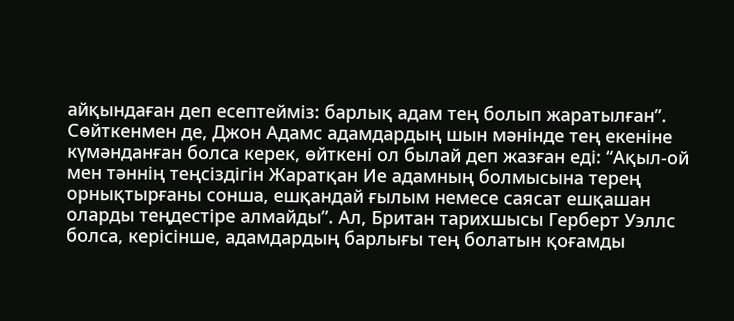айқындаған деп есептейміз: барлық адам тең болып жаратылған”. Сөйткенмен де, Джон Адамс адамдардың шын мәнінде тең екеніне күмәнданған болса керек, өйткені ол былай деп жазған еді: “Ақыл-ой мен тәннің теңсіздігін Жаратқан Ие адамның болмысына терең орнықтырғаны сонша, ешқандай ғылым немесе саясат ешқашан оларды теңдестіре алмайды”. Ал, Британ тарихшысы Герберт Уэллс болса, керісінше, адамдардың барлығы тең болатын қоғамды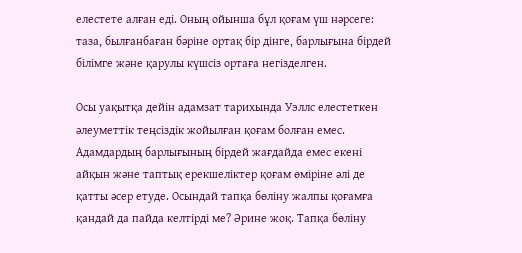елестете алған еді. Оның ойынша бұл қоғам үш нәрсеге: таза, былғанбаған бәріне ортақ бір дінге, барлығына бірдей білімге және қарулы күшсіз ортаға негізделген.

Осы уақытқа дейін адамзат тарихында Уэллс елестеткен әлеуметтік теңсіздік жойылған қоғам болған емес. Адамдардың барлығының бірдей жағдайда емес екені айқын және таптық ерекшеліктер қоғам өміріне әлі де қатты әсер етуде. Осындай тапқа бөліну жалпы қоғамға қандай да пайда келтірді ме? Әрине жоқ. Тапқа бөліну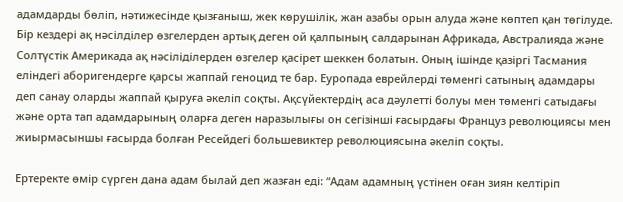адамдарды бөліп, нәтижесінде қызғаныш, жек көрушілік, жан азабы орын алуда және көптеп қан төгілуде. Бір кездері ақ нәсілділер өзгелерден артық деген ой қалпының салдарынан Африкада, Австралияда және Солтүстік Америкада ақ нәсіліділерден өзгелер қасірет шеккен болатын. Оның ішінде қазіргі Тасмания еліндегі аборигендерге қарсы жаппай геноцид те бар. Еуропада еврейлерді төменгі сатының адамдары деп санау оларды жаппай қыруға әкеліп соқты. Ақсүйектердің аса дәулетті болуы мен төменгі сатыдағы және орта тап адамдарының оларға деген наразылығы он сегізінші ғасырдағы Француз революциясы мен жиырмасыншы ғасырда болған Ресейдегі большевиктер революциясына әкеліп соқты.

Ертеректе өмір сүрген дана адам былай деп жазған еді: “Адам адамның үстінен оған зиян келтіріп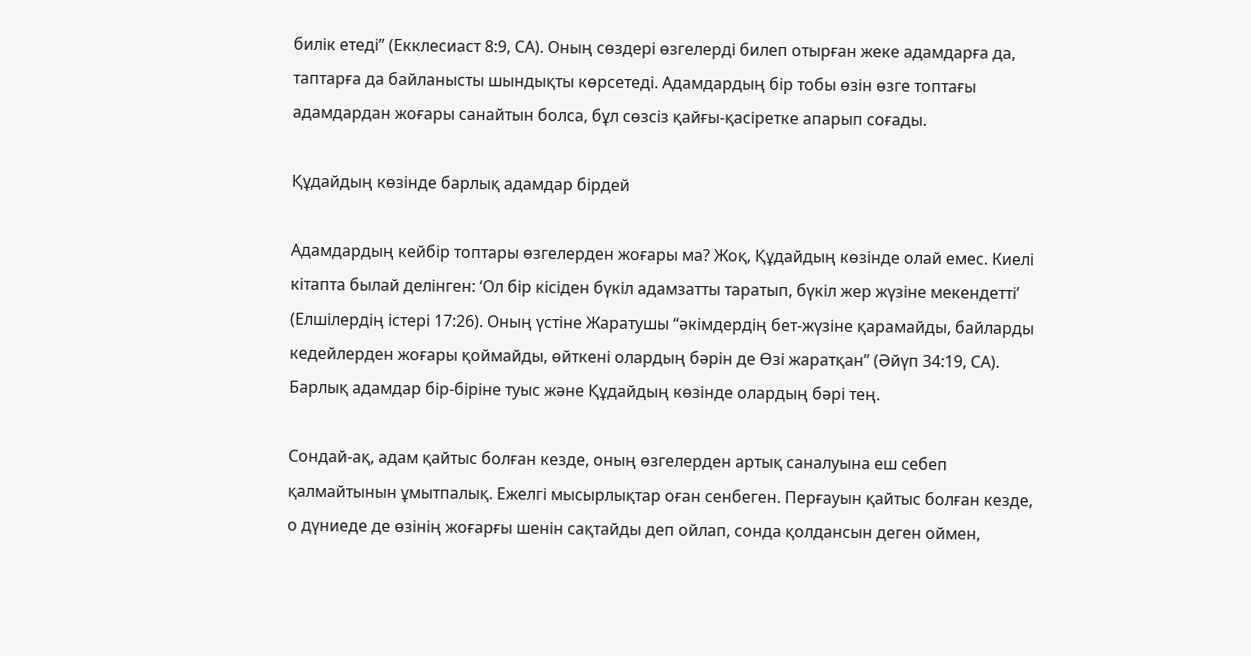билік етеді” (Екклесиаст 8:9, СА). Оның сөздері өзгелерді билеп отырған жеке адамдарға да, таптарға да байланысты шындықты көрсетеді. Адамдардың бір тобы өзін өзге топтағы адамдардан жоғары санайтын болса, бұл сөзсіз қайғы-қасіретке апарып соғады.

Құдайдың көзінде барлық адамдар бірдей

Адамдардың кейбір топтары өзгелерден жоғары ма? Жоқ, Құдайдың көзінде олай емес. Киелі кітапта былай делінген: ‘Ол бір кісіден бүкіл адамзатты таратып, бүкіл жер жүзіне мекендетті’ (Елшілердің істері 17:26). Оның үстіне Жаратушы “әкімдердің бет-жүзіне қарамайды, байларды кедейлерден жоғары қоймайды, өйткені олардың бәрін де Өзі жаратқан” (Әйүп 34:19, СА). Барлық адамдар бір-біріне туыс және Құдайдың көзінде олардың бәрі тең.

Сондай-ақ, адам қайтыс болған кезде, оның өзгелерден артық саналуына еш себеп қалмайтынын ұмытпалық. Ежелгі мысырлықтар оған сенбеген. Перғауын қайтыс болған кезде, о дүниеде де өзінің жоғарғы шенін сақтайды деп ойлап, сонда қолдансын деген оймен,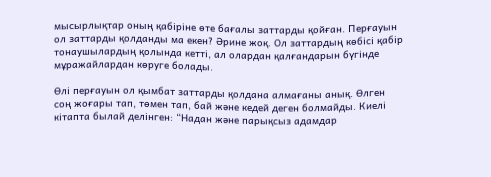мысырлықтар оның қабіріне өте бағалы заттарды қойған. Перғауын ол заттарды қолданды ма екен? Әрине жоқ. Ол заттардың көбісі қабір тонаушылардың қолында кетті, ал олардан қалғандарын бүгінде мұражайлардан көруге болады.

Өлі перғауын ол қымбат заттарды қолдана алмағаны анық. Өлген соң жоғары тап, төмен тап, бай және кедей деген болмайды. Киелі кітапта былай делінген: “Надан және парықсыз адамдар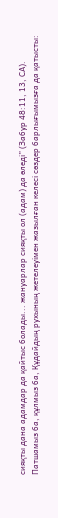сияқты дана адамдар да қайтыс болады... жануарлар сияқты ол (адам) да өледі” (Забур 48:11, 13, СА). Патшамыз ба, құлмыз ба, Құдайдың рухының жетелеуімен жазылған келесі сөздер барлығымызға да қатысты: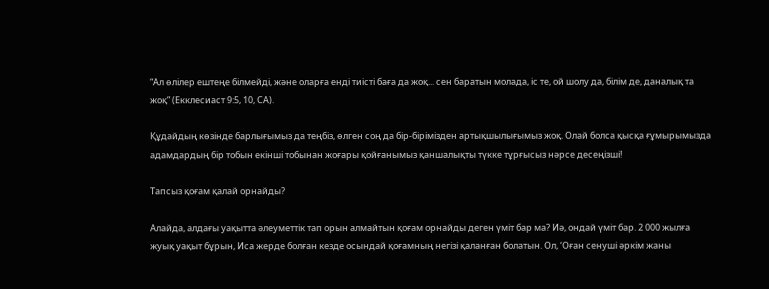“Ал өлілер ештеңе білмейді, және оларға енді тиісті баға да жоқ... сен баратын молада, іс те, ой шолу да, білім де, даналық та жоқ” (Екклесиаст 9:5, 10, СА).

Құдайдың көзінде барлығымыз да теңбіз, өлген соң да бір-бірімізден артықшылығымыз жоқ. Олай болса қысқа ғұмырымызда адамдардың бір тобын екінші тобынан жоғары қойғанымыз қаншалықты түкке тұрғысыз нәрсе десеңізші!

Тапсыз қоғам қалай орнайды?

Алайда, алдағы уақытта әлеуметтік тап орын алмайтын қоғам орнайды деген үміт бар ма? Иә, ондай үміт бар. 2 000 жылға жуық уақыт бұрын, Иса жерде болған кезде осындай қоғамның негізі қаланған болатын. Ол, ‘Оған сенуші әркім жаны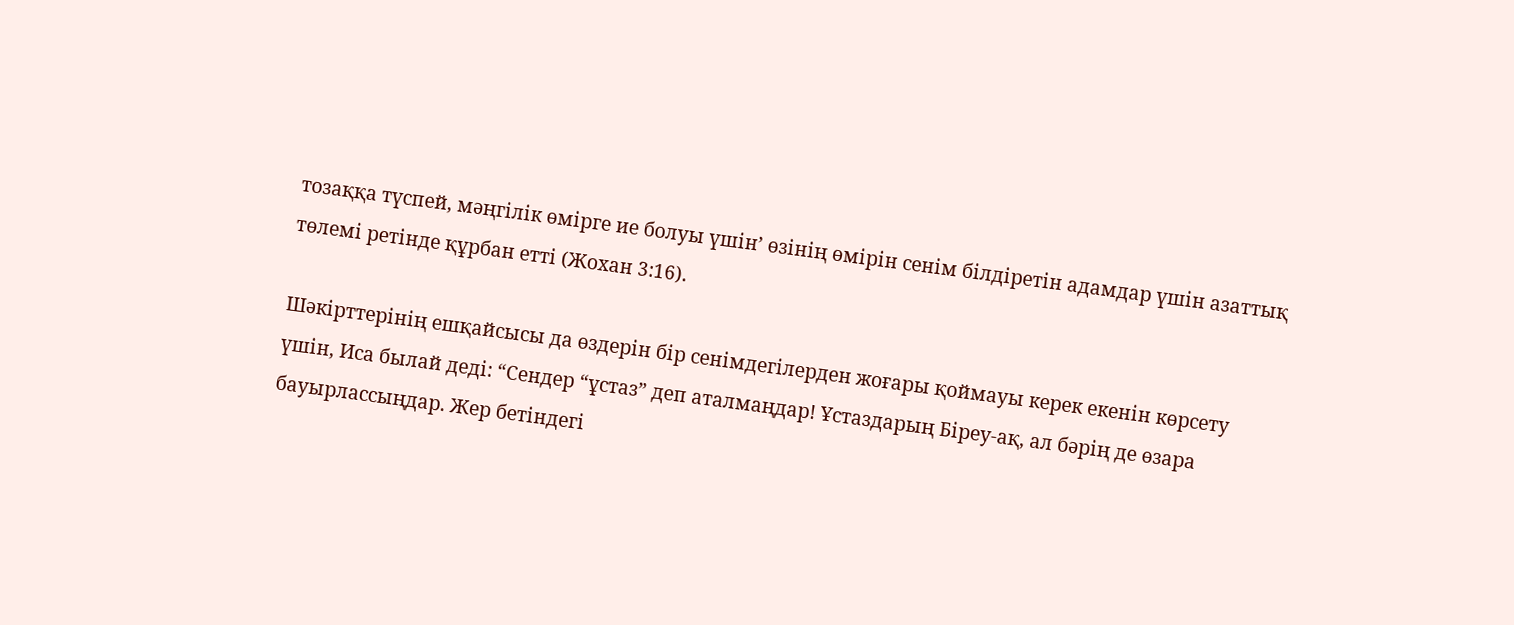тозаққа түспей, мәңгілік өмірге ие болуы үшін’ өзінің өмірін сенім білдіретін адамдар үшін азаттық төлемі ретінде құрбан етті (Жохан 3:16).

Шәкірттерінің ешқайсысы да өздерін бір сенімдегілерден жоғары қоймауы керек екенін көрсету үшін, Иса былай деді: “Сендер “ұстаз” деп аталмаңдар! Ұстаздарың Біреу-ақ, ал бәрің де өзара бауырлассыңдар. Жер бетіндегі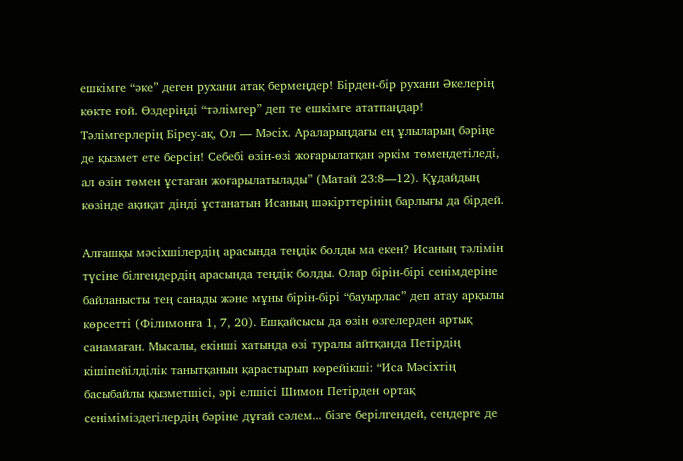ешкімге “әке” деген рухани атақ бермеңдер! Бірден-бір рухани Әкелерің көкте ғой. Өздеріңді “тәлімгер” деп те ешкімге ататпаңдар! Тәлімгерлерің Біреу-ақ, Ол — Мәсіх. Араларыңдағы ең ұлыларың бәріңе де қызмет ете берсін! Себебі өзін-өзі жоғарылатқан әркім төмендетіледі, ал өзін төмен ұстаған жоғарылатылады” (Матай 23:8—12). Құдайдың көзінде ақиқат дінді ұстанатын Исаның шәкірттерінің барлығы да бірдей.

Алғашқы мәсіхшілердің арасында теңдік болды ма екен? Исаның тәлімін түсіне білгендердің арасында теңдік болды. Олар бірін-бірі сенімдеріне байланысты тең санады және мұны бірін-бірі “бауырлас” деп атау арқылы көрсетті (Філимонға 1, 7, 20). Ешқайсысы да өзін өзгелерден артық санамаған. Мысалы, екінші хатында өзі туралы айтқанда Петірдің кішіпейілділік танытқанын қарастырып көрейікші: “Иса Мәсіхтің басыбайлы қызметшісі, әрі елшісі Шимон Петірден ортақ сеніміміздегілердің бәріне дұғай сәлем... бізге берілгендей, сендерге де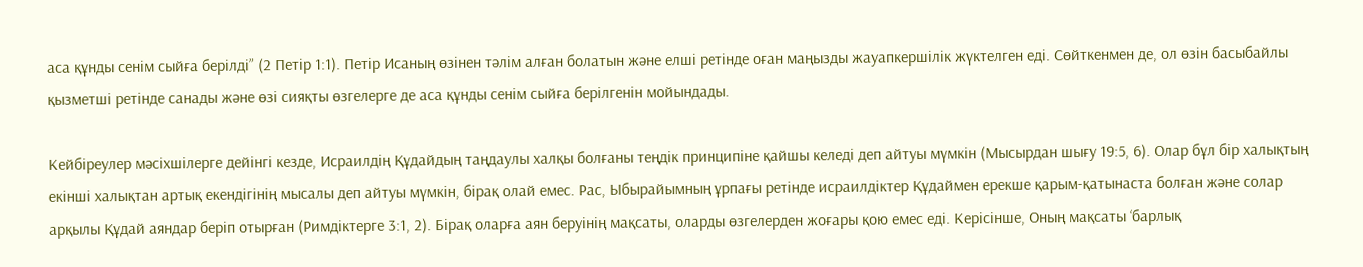аса құнды сенім сыйға берілді” (2 Петір 1:1). Петір Исаның өзінен тәлім алған болатын және елші ретінде оған маңызды жауапкершілік жүктелген еді. Сөйткенмен де, ол өзін басыбайлы қызметші ретінде санады және өзі сияқты өзгелерге де аса құнды сенім сыйға берілгенін мойындады.

Кейбіреулер мәсіхшілерге дейінгі кезде, Исраилдің Құдайдың таңдаулы халқы болғаны теңдік принципіне қайшы келеді деп айтуы мүмкін (Мысырдан шығу 19:5, 6). Олар бұл бір халықтың екінші халықтан артық екендігінің мысалы деп айтуы мүмкін, бірақ олай емес. Рас, Ыбырайымның ұрпағы ретінде исраилдіктер Құдаймен ерекше қарым-қатынаста болған және солар арқылы Құдай аяндар беріп отырған (Римдіктерге 3:1, 2). Бірақ оларға аян беруінің мақсаты, оларды өзгелерден жоғары қою емес еді. Керісінше, Оның мақсаты ‘барлық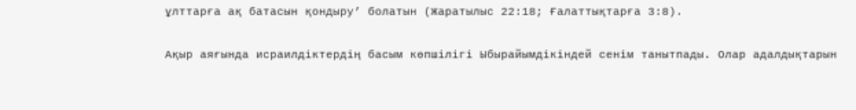ұлттарға ақ батасын қондыру’ болатын (Жаратылыс 22:18; Ғалаттықтарға 3:8).

Ақыр аяғында исраилдіктердің басым көпшілігі Ыбырайымдікіндей сенім танытпады. Олар адалдықтарын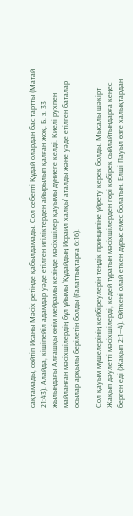сақтамады, сөйтіп Исаны Мәсіх ретінде қабылдамады. Сол себепті Құдай олардан бас тартты (Матай 21:43). Алайда, кішіпейіл адамдар уәде етілген игіліктерден айырылып қалған жоқ. Б. з. 33 жылындағы Алғашқы өнім мейрамы кезінде мәсіхшілер қауымы дүниеге келді. Киелі рухпен майланған мәсіхшілердің бұл ұйымы ‘Құдайдың Исраил халқы’ аталды және уәде етілген баталар осылар арқылы берілетін болды (Ғалаттықтарға 6:16).

Сол қауым мүшелерінің кейбіреулерін теңдік принципіне үйрету керек болды. Мысалы шәкірт Жақып дәулетті мәсіхшілерді, кедей тұратын мәсіхшілерден гөрі көбірек сыйлайтындарға кеңес берген еді (Жақып 2:1—4). Өйткені олай еткен дұрыс емес болатын. Елші Пауыл өзге халықтардан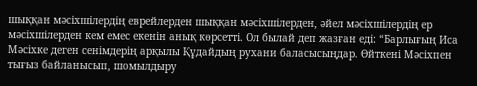шыққан мәсіхшілердің еврейлерден шыққан мәсіхшілерден, әйел мәсіхшілердің ер мәсіхшілерден кем емес екенін анық көрсетті. Ол былай деп жазған еді: “Барлығың Иса Мәсіхке деген сенімдерің арқылы Құдайдың рухани баласысыңдар. Өйткені Мәсіхпен тығыз байланысып, шомылдыру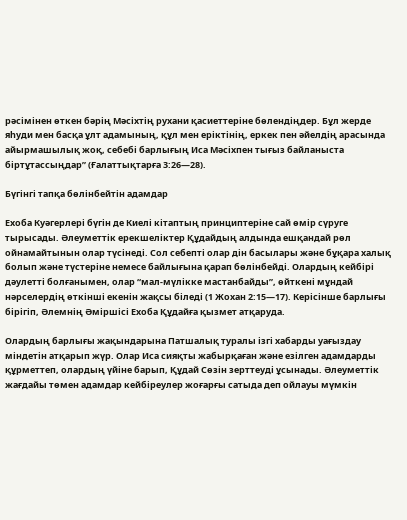рәсімінен өткен бәрің Мәсіхтің рухани қасиеттеріне бөлендіңдер. Бұл жерде яһуди мен басқа ұлт адамының, құл мен еріктінің, еркек пен әйелдің арасында айырмашылық жоқ, себебі барлығың Иса Мәсіхпен тығыз байланыста біртұтассыңдар” (Ғалаттықтарға 3:26—28).

Бүгінгі тапқа бөлінбейтін адамдар

Ехоба Куәгерлері бүгін де Киелі кітаптың принциптеріне сай өмір сүруге тырысады. Әлеуметтік ерекшеліктер Құдайдың алдында ешқандай рөл ойнамайтынын олар түсінеді. Сол себепті олар дін басылары және бұқара халық болып және түстеріне немесе байлығына қарап бөлінбейді. Олардың кейбірі дәулетті болғанымен, олар “мал-мүлікке мастанбайды”, өйткені мұндай нәрселердің өткінші екенін жақсы біледі (1 Жохан 2:15—17). Керісінше барлығы бірігіп, Әлемнің Әміршісі Ехоба Құдайға қызмет атқаруда.

Олардың барлығы жақындарына Патшалық туралы ізгі хабарды уағыздау міндетін атқарып жүр. Олар Иса сияқты жабырқаған және езілген адамдарды құрметтеп, олардың үйіне барып, Құдай Сөзін зерттеуді ұсынады. Әлеуметтік жағдайы төмен адамдар кейбіреулер жоғарғы сатыда деп ойлауы мүмкін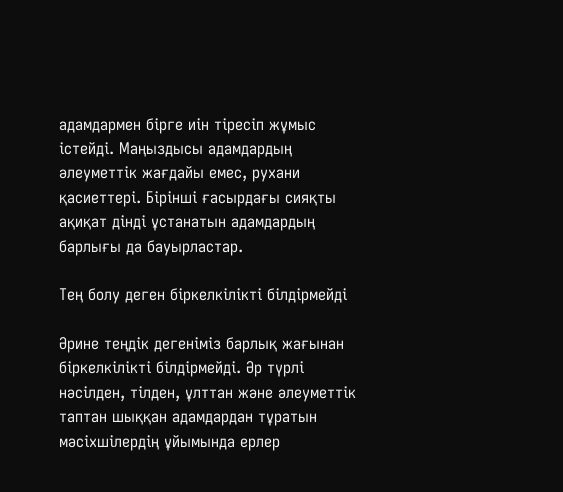адамдармен бірге иін тіресіп жұмыс істейді. Маңыздысы адамдардың әлеуметтік жағдайы емес, рухани қасиеттері. Бірінші ғасырдағы сияқты ақиқат дінді ұстанатын адамдардың барлығы да бауырластар.

Тең болу деген біркелкілікті білдірмейді

Әрине теңдік дегеніміз барлық жағынан біркелкілікті білдірмейді. Әр түрлі нәсілден, тілден, ұлттан және әлеуметтік таптан шыққан адамдардан тұратын мәсіхшілердің ұйымында ерлер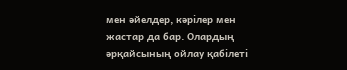мен әйелдер, кәрілер мен жастар да бар. Олардың әрқайсының ойлау қабілеті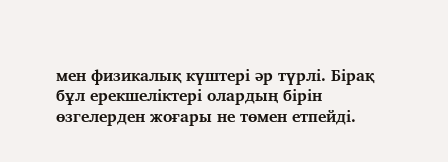мен физикалық күштері әр түрлі. Бірақ бұл ерекшеліктері олардың бірін өзгелерден жоғары не төмен етпейді.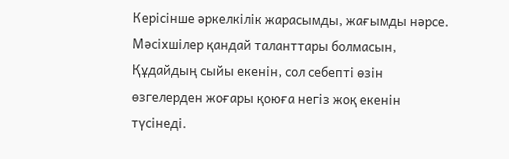Керісінше әркелкілік жарасымды, жағымды нәрсе. Мәсіхшілер қандай таланттары болмасын, Құдайдың сыйы екенін, сол себепті өзін өзгелерден жоғары қоюға негіз жоқ екенін түсінеді.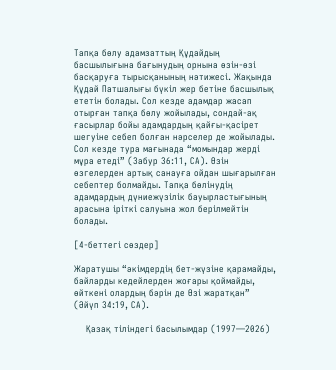Тапқа бөлу адамзаттың Құдайдың басшылығына бағынудың орнына өзін-өзі басқаруға тырысқанының нәтижесі. Жақында Құдай Патшалығы бүкіл жер бетіне басшылық ететін болады. Сол кезде адамдар жасап отырған тапқа бөлу жойылады, сондай-ақ ғасырлар бойы адамдардың қайғы-қасірет шегуіне себеп болған нәрселер де жойылады. Сол кезде тура мағынада “момындар жерді мұра етеді” (Забур 36:11, СА). Өзін өзгелерден артық санауға ойдан шығарылған себептер болмайды. Тапқа бөлінудің адамдардың дүниежүзілік бауырластығының арасына іріткі салуына жол берілмейтін болады.

[4-беттегі сөздер]

Жаратушы “әкімдердің бет-жүзіне қарамайды, байларды кедейлерден жоғары қоймайды, өйткені олардың бәрін де Өзі жаратқан” (Әйүп 34:19, СА).

    Қазақ тіліндегі басылымдар (1997—2026)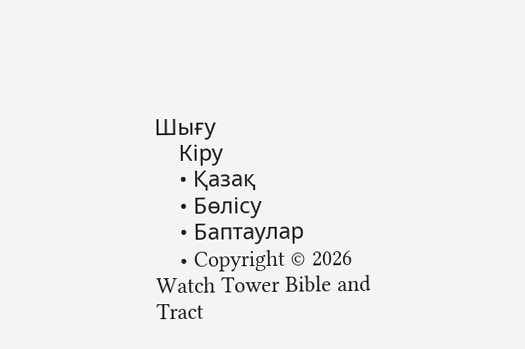Шығу
    Кіру
    • Қазақ
    • Бөлісу
    • Баптаулар
    • Copyright © 2026 Watch Tower Bible and Tract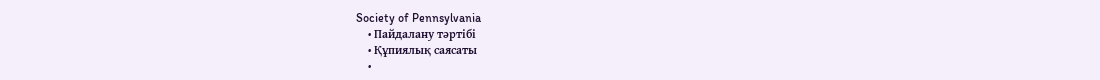Society of Pennsylvania
    • Пайдалану тәртібі
    • Құпиялық саясаты
    •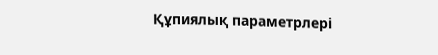Құпиялық параметрлері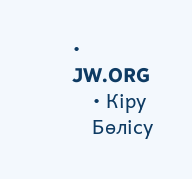• JW.ORG
    • Кіру
    Бөлісу